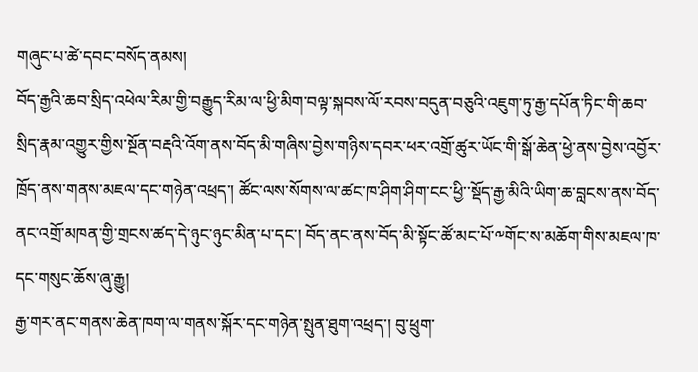གཞུང་པ་ཚེ་དབང་བསོད་ནམས།
བོད་རྒྱའི་ཆབ་སྲིད་འཕེལ་རིམ་གྱི་བརྒྱུད་རིམ་ལ་ཕྱི་མིག་བལྟ་སྐབས་ལོ་རབས་བདུན་བཅུའི་འཇུག་ཏུ་རྒྱ་དཔོན་ཏིང་གི་ཆབ་སྲིད་རྣམ་འགྱུར་གྱིས་སྔོན་བརྡའི་འོག་ནས་བོད་མི་གཞིས་བྱེས་གཉིས་དབར་ཕར་འགྲོ་ཚུར་ཡོང་གི་སྒོ་ཆེན་ཕྱེ་ནས་བྱེས་འབྱོར་ཁྲོད་ནས་གནས་མཇལ་དང་གཉེན་འཕྲད་། ཚོང་ལས་སོགས་ལ་ཚང་ཁ་ཤིག་ཤིག་ངང་ཕྱི་་སྡོད་རྒྱ་མིའི་ཡིག་ཆ་བླངས་ནས་བོད་ནང་འགྲོ་མཁན་གྱི་གྲངས་ཚད་དེ་ཉུང་ཉུང་མིན་པ་དང་། བོད་ནང་ནས་བོད་མི་སྟོང་ཚོ་མང་པོ་༸གོང་ས་མཆོག་གིས་མཇལ་ཁ་དང་གསུང་ཆོས་ཞུ་རྒྱུ།
རྒྱ་གར་ནང་གནས་ཆེན་ཁག་ལ་གནས་སྐོར་དང་གཉེན་སྤུན་ཐུག་འཕྲད་། བུ་ཕྲུག་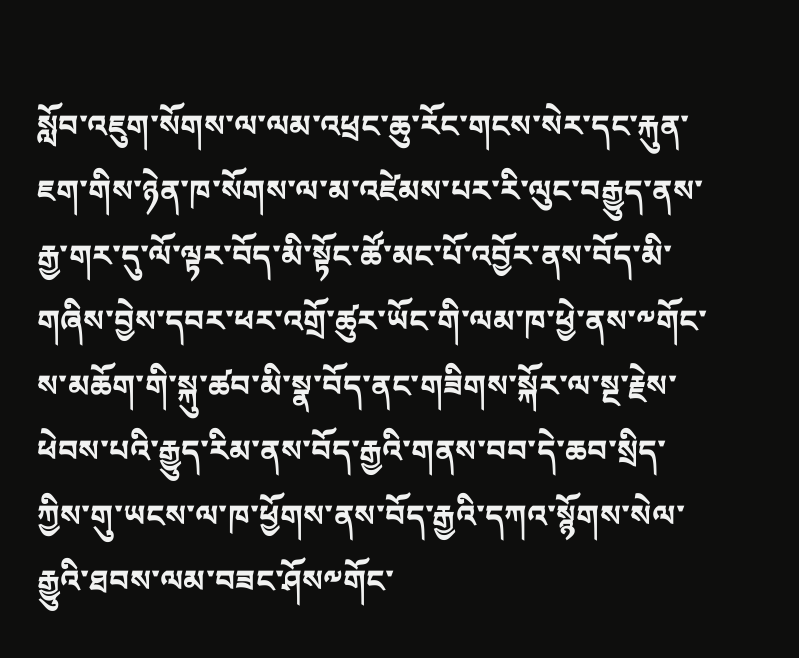སློབ་འཇུག་སོགས་ལ་ལམ་འཕྲང་ཆུ་རོང་གངས་སེར་དང་རྐུན་ཇག་གིས་ཉེན་ཁ་སོགས་ལ་མ་འཛེམས་པར་རི་ལུང་བརྒྱུད་ནས་རྒྱ་གར་དུ་ལོ་ལྟར་བོད་མི་སྟོང་ཚོ་མང་པོ་འབྱོར་ནས་བོད་མི་གཞིས་བྱེས་དབར་ཕར་འགྲོ་ཚུར་ཡོང་གི་ལམ་ཁ་ཕྱེ་ནས་༸གོང་ས་མཆོག་གི་སྐུ་ཚབ་མི་སྣ་བོད་ནང་གཟིགས་སྐོར་ལ་སྔ་རྗེས་ཕེབས་པའི་རྒྱུད་རིམ་ནས་བོད་རྒྱའི་གནས་བབ་དེ་ཆབ་སྲིད་ཀྱིས་གུ་ཡངས་ལ་ཁ་ཕྱོགས་ནས་བོད་རྒྱའི་དཀའ་སྙོགས་སེལ་རྒྱུའི་ཐབས་ལམ་བཟང་ཤོས༸གོང་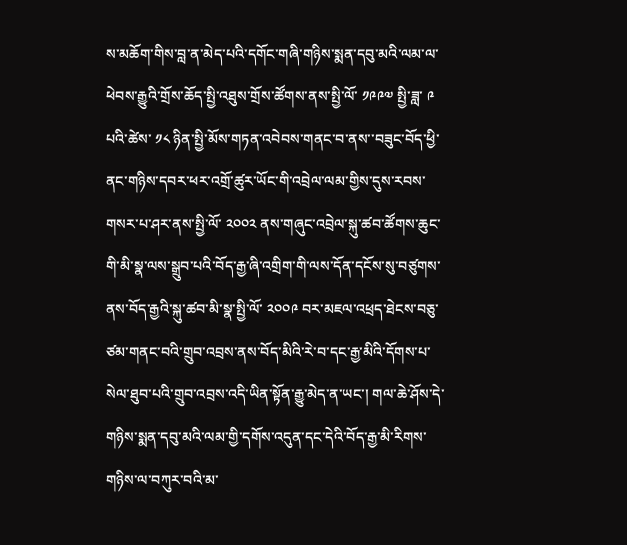ས་མཆོག་གིས་བླ་ན་མེད་པའི་དགོང་གཞི་གཉིས་སྨན་དབུ་མའི་ལམ་ལ་ཕེབས་རྒྱུའི་གྲོས་ཆོད་སྤྱི་འཐུས་གྲོས་ཚོགས་ནས་སྤྱི་ལོ་ ༡༩༩༧ སྤྱི་ཟླ་ ༩ པའི་ཚེས་ ༡༨ ཉིན་སྤྱི་མོས་གཏན་འབེབས་གནང་བ་ནས་་བཟུང་བོད་ཕྱི་ནང་གཉིས་དབར་ཕར་འགྲོ་ཚུར་ཡོང་གི་འབྲེལ་ལམ་གྱིས་དུས་རབས་གསར་པ་ཤར་ནས་སྤྱི་ལོ་ ༢༠༠༢ ནས་གཞུང་འབྲེལ་སྐུ་ཚབ་ཚོགས་ཆུང་གི་མི་སྣ་ལས་སྒྲུབ་པའི་བོད་རྒྱ་ཞི་འགྲིག་གི་ལས་དོན་དངོས་སུ་བཙུགས་ནས་བོད་རྒྱའི་སྐུ་ཚབ་མི་སྣ་སྤྱི་ལོ་ ༢༠༠༩ བར་མཇལ་འཕྲད་ཐེངས་བཅུ་ཙམ་གནང་བའི་གྲུབ་འབྲས་ནས་བོད་མིའི་རེ་བ་དང་རྒྱ་མིའི་དོགས་པ་སེལ་ཐུབ་པའི་གྲུབ་འབྲས་འདི་ཡིན་སྟོན་རྒྱུ་མེད་ན་ཡང་། གལ་ཆེ་ཤོས་དེ་གཉིས་སྨན་དབུ་མའི་ལམ་གྱི་དགོས་འདུན་དང་དེའི་བོད་རྒྱ་མི་རིགས་གཉིས་ལ་བཀུར་བའི་མ་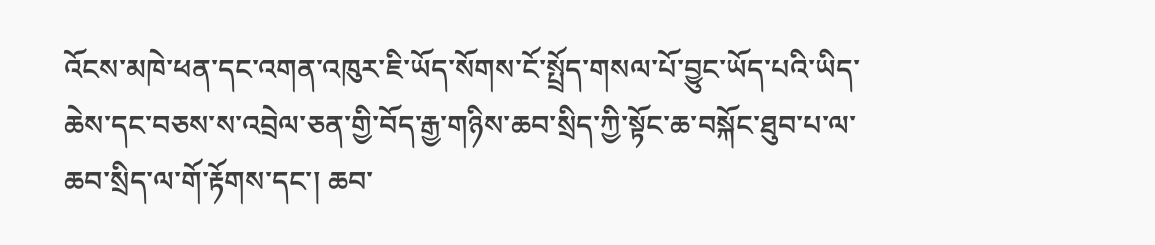འོངས་མཁེ་ཕན་དང་འགན་འཁུར་ཇི་ཡོད་སོགས་ངོ་སྤྲོད་གསལ་པོ་བྱུང་ཡོད་པའི་ཡིད་ཆེས་དང་བཅས་ས་འབྲེལ་ཅན་གྱི་བོད་རྒྱ་གཉིས་ཆབ་སྲིད་ཀྱི་སྟོང་ཆ་བསྐོང་ཐུབ་པ་ལ་ཆབ་སྲིད་ལ་གོ་རྟོགས་དང་། ཆབ་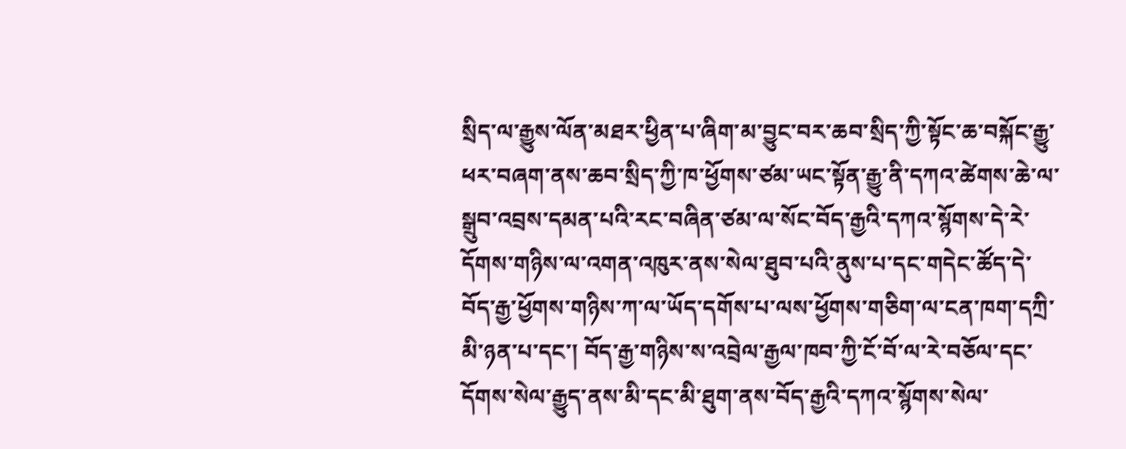སྲིད་ལ་རྒྱུས་ལོན་མཐར་ཕྱིན་པ་ཞིག་མ་བྱུང་བར་ཆབ་སྲིད་ཀྱི་སྟོང་ཆ་བསྐོང་རྒྱུ་ཕར་བཞག་ནས་ཆབ་སྲིད་ཀྱི་ཁ་ཕྱོགས་ཙམ་ཡང་སྟོན་རྒྱུ་ནི་དཀའ་ཚེགས་ཆེ་ལ་སྒྲུབ་འབྲས་དམན་པའི་རང་བཞིན་ཙམ་ལ་སོང་བོད་རྒྱའི་དཀའ་སྙོགས་དེ་རེ་དོགས་གཉིས་ལ་འགན་འཁུར་ནས་སེལ་ཐུབ་པའི་ནུས་པ་དང་གདེང་ཚོད་དེ་བོད་རྒྱ་ཕྱོགས་གཉིས་ཀ་ལ་ཡོད་དགོས་པ་ལས་ཕྱོགས་གཅིག་ལ་ངན་ཁག་དཀྲི་མི་ཉན་པ་དང་། བོད་རྒྱ་གཉིས་ས་འབྲེལ་རྒྱལ་ཁབ་ཀྱི་ངོ་བོ་ལ་རེ་བཅོལ་དང་དོགས་སེལ་རྒྱུད་ནས་མི་དང་མི་ཐུག་ནས་བོད་རྒྱའི་དཀའ་སྙོགས་སེལ་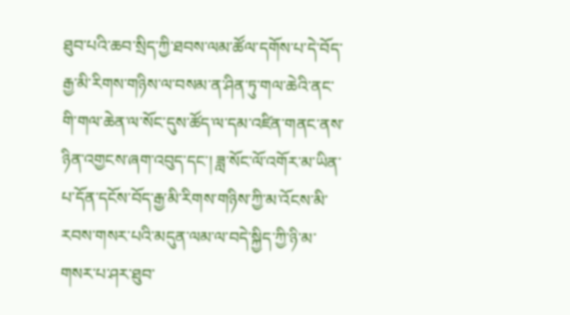ཐུབ་པའི་ཆབ་སྲིད་ཀྱི་ཐབས་ལམ་ཚོལ་དགོས་པ་དེ་བོད་རྒྱ་མི་རིགས་གཉིས་ལ་བསམ་ན་ཤིན་ཏུ་གལ་ཆེའི་ནང་གི་གལ་ཆེན་ལ་སོང་དུས་ཚོད་ལ་དམ་འཛིན་གནང་ནས་ཉིན་འགྱངས་ཞག་འབུད་དང་། ཟླ་སོང་ལོ་འགོར་མ་ཡིན་པ་དོན་དངོས་བོད་རྒྱ་མི་རིགས་གཉིས་ཀྱི་མ་འོངས་མི་རབས་གསར་པའི་མདུན་ལམ་ལ་བདེ་སྐྱིད་ཀྱི་ཉི་མ་གསར་པ་ཤར་ཐུབ་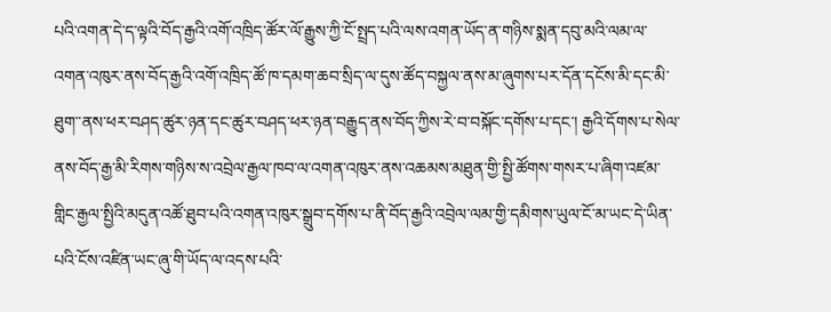པའི་འགན་དེ་ད་ལྟའི་བོད་རྒྱའི་འགོ་འཁྲིད་ཚོར་ལོ་རྒྱུས་ཀྱི་ངོ་སྤྲད་པའི་ལས་འགན་ཡོད་ན་གཉིས་སྨན་དབུ་མའི་ལམ་ལ་འགན་འཁུར་ནས་བོད་རྒྱའི་འགོ་འཁྲིད་ཚོ་ཁ་དམག་ཆབ་སྲིད་ལ་དུས་ཚོད་བསྐྱལ་ནས་མ་ཞུགས་པར་དོན་དངོས་མི་དང་མི་ཐུག་་ནས་ཕར་བཤད་ཚུར་ཉན་དང་ཚུར་བཤད་ཕར་ཉན་བརྒྱུད་ནས་བོད་ཀྱིས་རེ་བ་བསྐོང་དགོས་པ་དང་། རྒྱའི་དོགས་པ་སེལ་ནས་བོད་རྒྱ་མི་རིགས་གཉིས་ས་འབྲེལ་རྒྱལ་ཁབ་ལ་འགན་འཁུར་ནས་འཆམས་མཐུན་གྱི་སྤྱི་ཚོགས་གསར་པ་ཞིག་འཛམ་གླིང་རྒྱལ་སྤྱིའི་མདུན་འཚོ་ཐུབ་པའི་འགན་འཁུར་སྒྲུབ་དགོས་པ་ནི་བོད་རྒྱའི་འབྲེལ་ལམ་གྱི་དམིགས་ཡུལ་ངོ་མ་ཡང་དེ་ཡིན་པའི་ངོས་འཛིན་ཡང་ཞུ་གི་ཡོད་ལ་འདས་པའི་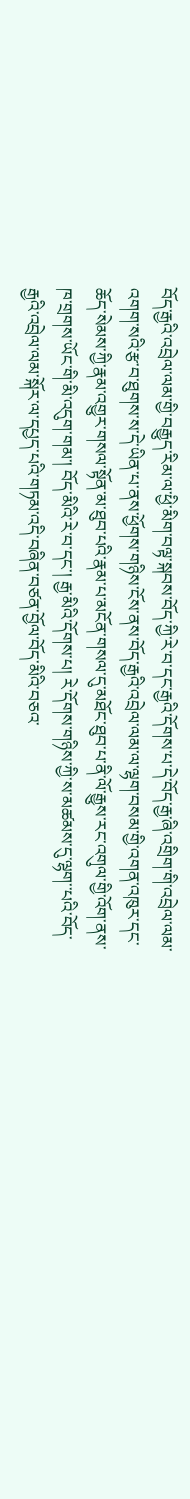བོད་རྒྱའི་འབྲེལ་ལམ་གྱི་བརྒྱུད་རིམ་ལ་ཕྱི་མིག་བལྟ་སྐབས་བོད་ཀྱི་རེ་བ་དང་རྒྱའི་དོགས་པ་དེ་བོད་རྒྱ་ཞི་འགྲིག་གི་འབྲེལ་ལམ་འགག་སའི་རྩ་བ་ཐུགས་ས་དེ་ཡིན་པ་ནས་ཕྱོགས་གཉིས་ངོས་ནས་བོད་རྒྱའི་འབྲེལ་ལམ་ལ་ལྷག་བསམ་གྱི་འགན་འཁུར་དང་ཆོད་སེམས་ཀྱི་རྣམ་འགྱུར་གསལ་སྟོན་མ་ཐུབ་པའི་རྣམ་པ་མངོན་གསལ་དུ་མཐོང་ཐུབ་པ་ནི་ལོ་རྒྱུས་རང་འགུལ་གྱི་འོག་ནས་ཁ་གྲགས་ཡོང་གི་མི་འདུག་གམ་། བོད་མིའི་རེ་བ་དང་། རྒྱ་མིའི་དོགས་པ། རེ་དོགས་གཉིས་ཀྱི་ས་མཚམས་དུ་ལྷག་་པའི་བོད་རྒྱའི་འབྲེལ་ལམ་སྐོར་ལ་དཔྱད་པའི་གཏམ་འདི་བཞིན་བཙན་བྱོལ་བོད་མིའི་བཅའ་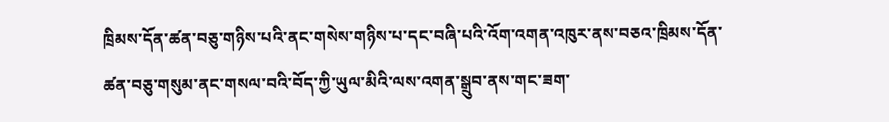ཁྲིམས་དོན་ཚན་བཅུ་གཉིས་པའི་ནང་གསེས་གཉིས་པ་དང་བཞི་པའི་འོག་འགན་འཁུར་ནས་བཅའ་ཁྲིམས་དོན་ཚན་བཅུ་གསུམ་ནང་གསལ་བའི་བོད་ཀྱི་ཡུལ་མིའི་ལས་འགན་སྒྲུབ་ནས་གང་ཟག་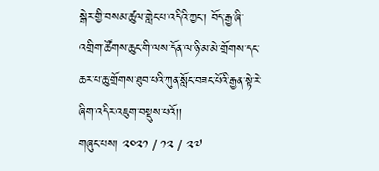སྒེར་གྱི་བསམ་ཚུལ་གླེང་པ་འདིའི་ཀྱང་། བོད་རྒྱ་ཞི་འགྲིག་ཚོགས་ཆུང་གི་ལས་དོན་ལ་ཉི་མ་མེ་གྲོགས་དང་ཆར་པ་ཆུ་གྲོགས་ཐུབ་པའི་ཀུན་སློང་བཟང་པོའི་རྒྱན་སྟེ་རེ་ཞིག་འདིར་འཇུག་བསྡུས་པའོ།།
གཞུང་པས། ༢༠༢༡ / ༡༢ / ༢༧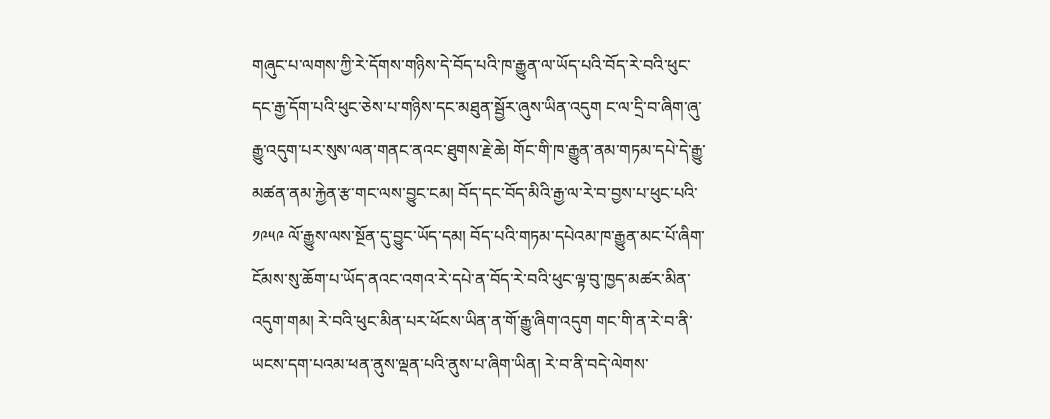གཞུང་པ་ལགས་ཀྱི་རེ་དོགས་གཉིས་དེ་བོད་པའི་ཁ་རྒྱུན་ལ་ཡོད་པའི་བོད་རེ་བའི་ཕུང་དང་རྒྱ་དོག་པའི་ཕུང་ཅེས་པ་གཉིས་དང་མཐུན་སྦྱོར་ཞུས་ཡིན་འདུག ང་ལ་དྲི་བ་ཞིག་ཞུ་རྒྱུ་འདུག་པར་སུས་ལན་གནང་ནའང་ཐུགས་རྗེ་ཆེ། གོང་གི་ཁ་རྒྱུན་ནམ་གཏམ་དཔེ་དེ་རྒྱུ་མཚན་ནམ་རྐྱེན་རྩ་གང་ལས་བྱུང་ངམ། བོད་དང་བོད་མིའི་རྒྱ་ལ་རེ་བ་བྱས་པ་ཕུང་པའི་ ༡༩༥༩ ལོ་རྒྱུས་ལས་སྔོན་དུ་བྱུང་ཡོད་དམ། བོད་པའི་གཏམ་དཔེའམ་ཁ་རྒྱུན་མང་པོ་ཞིག་ངོམས་སུ་ཆོག་པ་ཡོད་ནའང་འགའ་རེ་དཔེ་ན་བོད་རེ་བའི་ཕུང་ལྟ་བུ་ཁྱད་མཚར་མིན་འདུག་གམ། རེ་བའི་ཕུང་མིན་པར་ཕོངས་ཡིན་ན་གོ་རྒྱུ་ཞིག་འདུག གང་གི་ན་རེ་བ་ནི་ཡངས་དག་པའམ་ཕན་ནུས་ལྡན་པའི་ནུས་པ་ཞིག་ཡིན། རེ་བ་ནི་བདེ་ལེགས་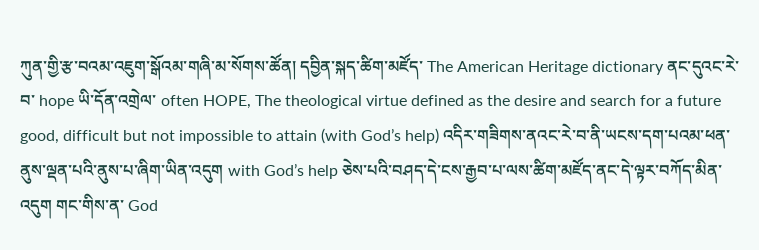ཀུན་གྱི་རྩ་བའམ་འཇུག་སྒོའམ་གཞི་མ་སོགས་ཚོན། དབྱིན་སྐད་ཚིག་མཛོད་ The American Heritage dictionary ནང་དུའང་རེ་བ་ hope ཡི་དོན་འགྲེལ་ often HOPE, The theological virtue defined as the desire and search for a future good, difficult but not impossible to attain (with God’s help) འདིར་གཟིགས་ནའང་རེ་བ་ནི་ཡངས་དག་པའམ་ཕན་ནུས་ལྡན་པའི་ནུས་པ་ཞིག་ཡིན་འདུག with God’s help ཅེས་པའི་བཤད་དེ་ངས་རྒྱབ་པ་ལས་ཚིག་མཛོད་ནང་དེ་ལྟར་བཀོད་མིན་འདུག གང་གིས་ན་ God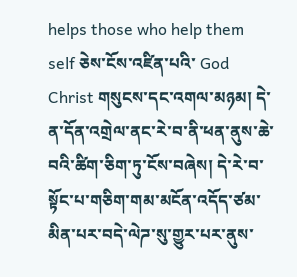helps those who help them self ཅེས་ངོས་འཛིན་པའི་ God Christ གསུངས་དང་འགལ་མཉམ། དེ་ན་དོན་འགྲེལ་ནང་རེ་བ་ནི་ཕན་ནུས་ཆེ་བའི་ཚིག་ཅིག་ཏུ་ངོས་བཞེས། དེ་རེ་བ་སྟོང་པ་གཅིག་གམ་མངོན་འདོད་ཙམ་མིན་པར་བདེ་ལེཌ་སུ་གྱུར་པར་ནུས་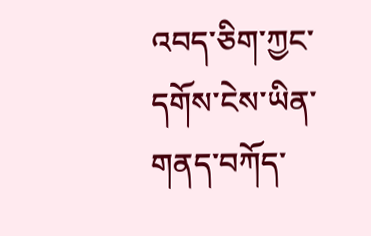འབད་ཅིག་ཀྱང་དགོས་ངེས་ཡིན་གནད་བཀོད་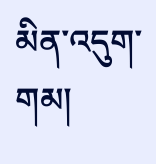མིན་འདུག་གམ།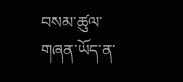བསམ་ཚུལ་གཞན་ཡོད་ན་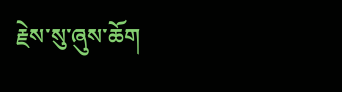རྗེས་སུ་ཞུས་ཆོག